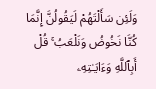وَلَئِن سَأَلْتَهُمْ لَيَقُولُنَّ إِنَّمَا كُنَّا نَخُوضُ وَنَلْعَبُ ۚ قُلْ أَبِٱللَّهِ وَءَايَـٰتِهِۦ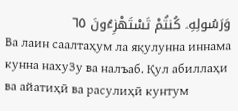وَرَسُولِهِۦ كُنتُمْ تَسْتَهْزِءُونَ ٦٥
Ва лаин саалтаҳум ла яқулунна иннама кунна нахуЗу ва налъаб. Қул абиллаҳи ва айатиҳӣ ва расулиҳӣ кунтум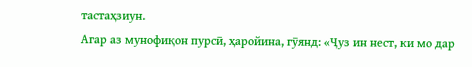тастаҳзиун.
Агар аз мунофиқон пурсӣ, ҳаройина, гӯянд: «Ҷуз ин нест, ки мо дар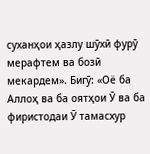суханҳои ҳазлу шӯхӣ фурӯ мерафтем ва бозӣ мекардем». Бигӯ: «Оё ба Аллоҳ ва ба оятҳои Ӯ ва ба фиристодаи Ӯ тамасхур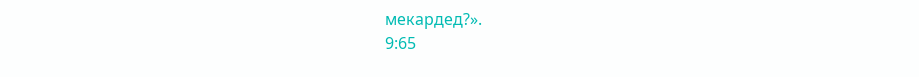мекардед?».
9:65